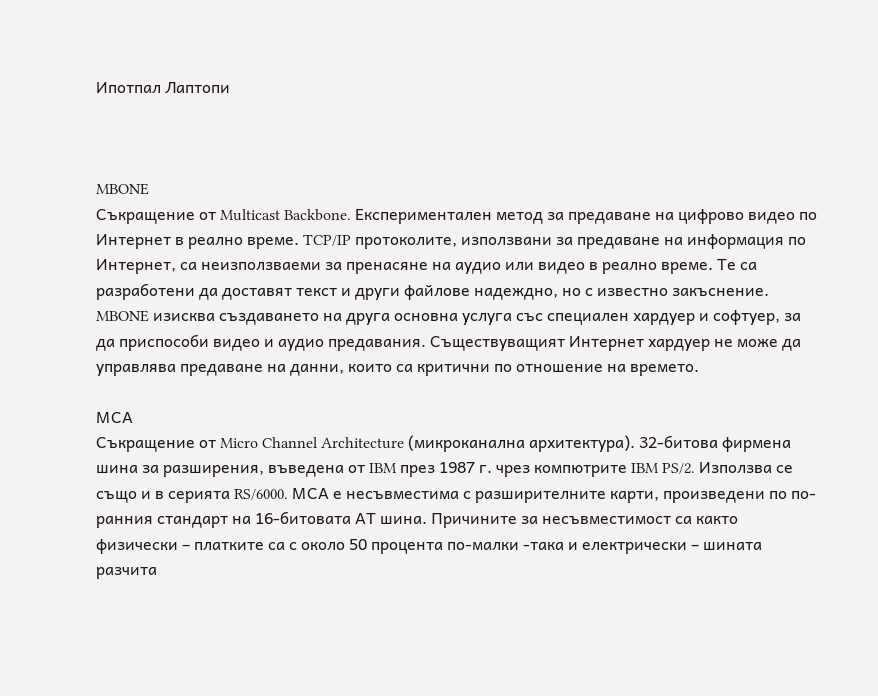Ипотпал Лаптопи



MBONE
Съкращение от Multicast Backbone. Експериментален метод за предаване на цифрово видео по Интернет в реално време. TCP/IP протоколите, използвани за предаване на информация по Интернет, са неизползваеми за пренасяне на аудио или видео в реално време. Те са разработени да доставят текст и други файлове надеждно, но с известно закъснение. MBONE изисква създаването на друга основна услуга със специален хардуер и софтуер, за да приспособи видео и аудио предавания. Съществуващият Интернет хардуер не може да управлява предаване на данни, които са критични по отношение на времето.

МСА
Съкращение от Micro Channel Architecture (микроканална архитектура). 32-битова фирмена шина за разширения, въведена от IBM през 1987 г. чрез компютрите IBM PS/2. Използва се също и в серията RS/6000. МСА е несъвместима с разширителните карти, произведени по по-ранния стандарт на 16-битовата АТ шина. Причините за несъвместимост са както физически – платките са с около 50 процента по-малки -така и електрически – шината разчита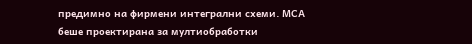предимно на фирмени интегрални схеми. МСА беше проектирана за мултиобработки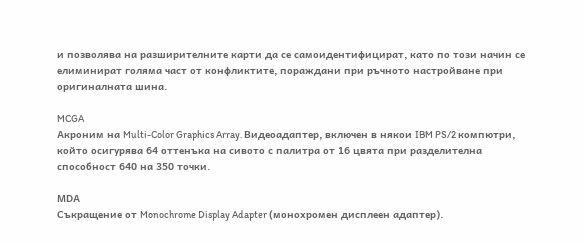и позволява на разширителните карти да се самоидентифицират, като по този начин се елиминират голяма част от конфликтите, пораждани при ръчното настройване при оригиналната шина.

MCGA
Акроним на Multi-Color Graphics Array. Видеоадаптер, включен в някои IBM PS/2 компютри, който осигурява 64 оттенъка на сивото с палитра от 16 цвята при разделителна способност 640 на 350 точки.

МDА
Съкращение от Monochrome Display Adapter (монохромен дисплеен адаптер).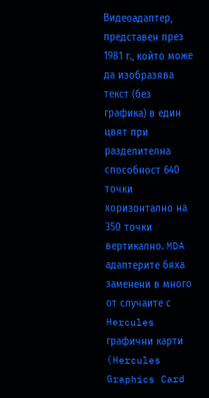Видеоадаптер, представен през 1981 г., който може да изобразява текст (без графика) в един цвят при разделителна способност 640 точки хоризонтално на 350 точки вертикално. MDA адаптерите бяха заменени в много от случаите с Hercules графични карти (Hercules Graphics Card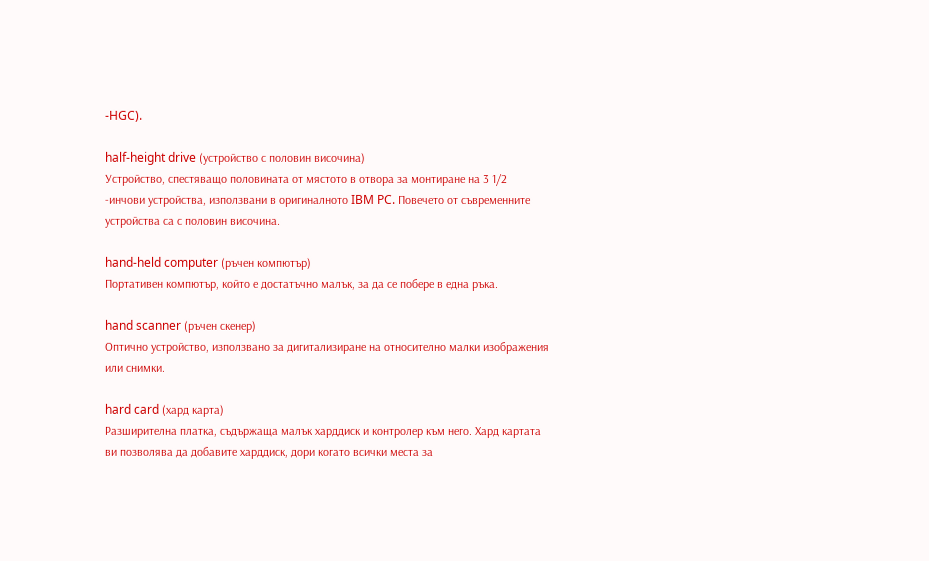-HGC).

half-height drive (устройство с половин височина)
Устройство, спестяващо половината от мястото в отвора за монтиране на 3 1/2 -инчови устройства, използвани в оригиналното IBM PC. Повечето от съвременните устройства са с половин височина.

hand-held computer (ръчен компютър)
Портативен компютър, който е достатъчно малък, за да се побере в една ръка.

hand scanner (ръчен скенер)
Оптично устройство, използвано за дигитализиране на относително малки изображения или снимки.

hard card (хард карта)
Разширителна платка, съдържаща малък харддиск и контролер към него. Хард картата ви позволява да добавите харддиск, дори когато всички места за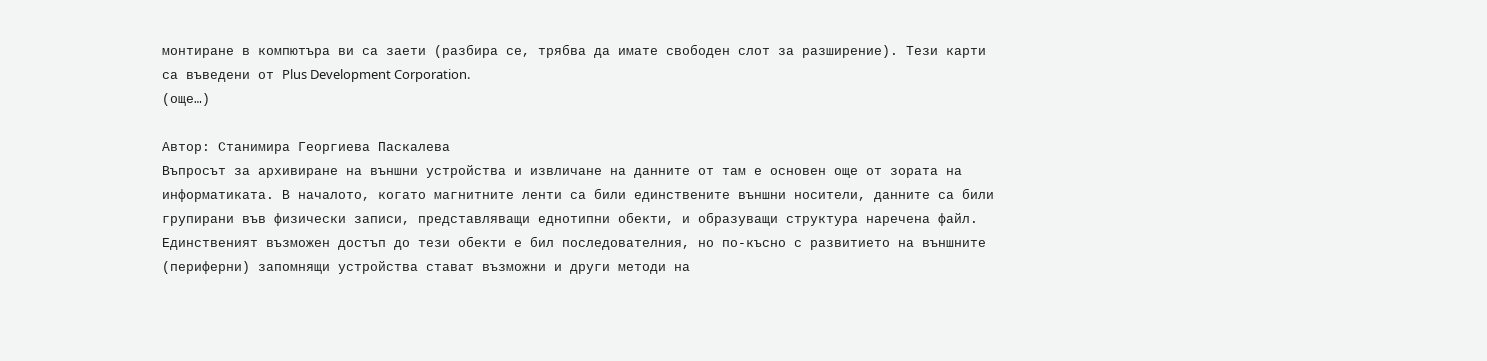монтиране в компютъра ви са заети (разбира се, трябва да имате свободен слот за разширение). Тези карти са въведени от Plus Development Corporation.
(още…)

Автор: Станимира Георгиева Паскалева
Въпросът за архивиране на външни устройства и извличане на данните от там е основен още от зората на информатиката. В началото, когато магнитните ленти са били единствените външни носители, данните са били групирани във физически записи, представляващи еднотипни обекти, и образуващи структура наречена файл. Единственият възможен достъп до тези обекти е бил последователния, но по-късно с развитието на външните (периферни) запомнящи устройства стават възможни и други методи на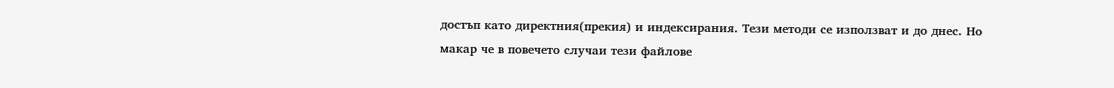достъп като директния(прекия) и индексирания. Тези методи се използват и до днес. Но макар че в повечето случаи тези файлове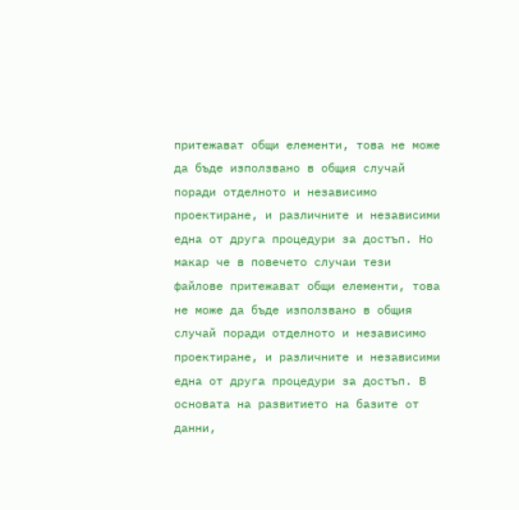притежават общи елементи, това не може да бъде използвано в общия случай поради отделното и независимо проектиране, и различните и независими една от друга процедури за достъп. Но макар че в повечето случаи тези файлове притежават общи елементи, това не може да бъде използвано в общия случай поради отделното и независимо проектиране, и различните и независими една от друга процедури за достъп. В основата на развитието на базите от данни,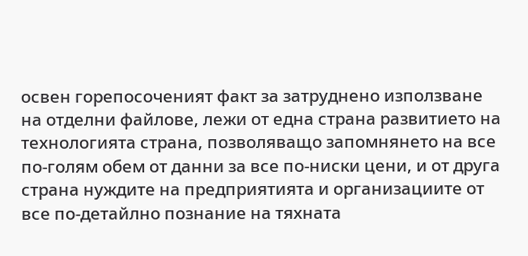освен горепосоченият факт за затруднено използване на отделни файлове, лежи от една страна развитието на технологията страна, позволяващо запомнянето на все по-голям обем от данни за все по-ниски цени, и от друга страна нуждите на предприятията и организациите от все по-детайлно познание на тяхната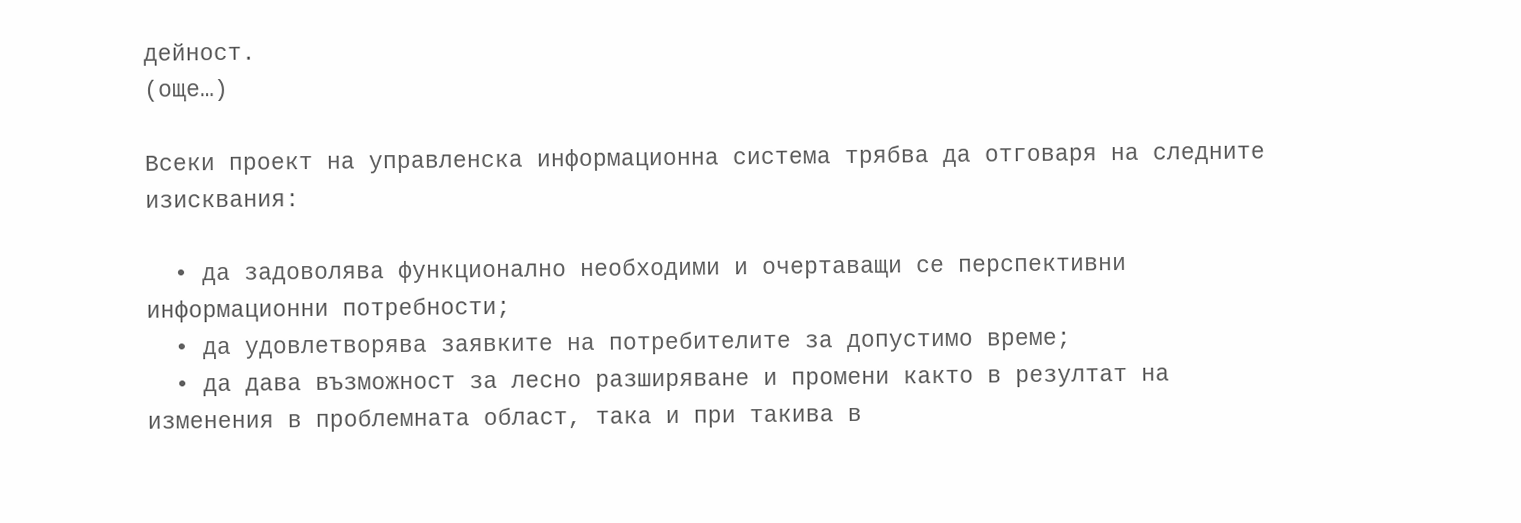дейност.
(още…)

Всеки проект на управленска информационна система трябва да отговаря на следните изисквания:

  • да задоволява функционално необходими и очертаващи се перспективни информационни потребности;
  • да удовлетворява заявките на потребителите за допустимо време;
  • да дава възможност за лесно разширяване и промени както в резултат на изменения в проблемната област, така и при такива в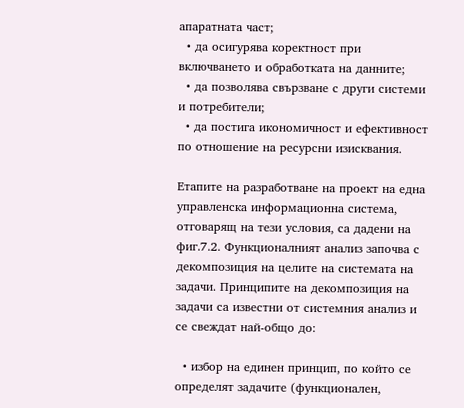апаратната част;
  • да осигурява коректност при включването и обработката на данните;
  • да позволява свързване с други системи и потребители;
  • да постига икономичност и ефективност по отношение на ресурсни изисквания.

Етапите на разработване на проект на една управленска информационна система, отговарящ на тези условия, са дадени на фиг.7.2. Функционалният анализ започва с декомпозиция на целите на системата на задачи. Принципите на декомпозиция на задачи са известни от системния анализ и се свеждат най-общо до:

  • избор на единен принцип, по който се определят задачите (функционален,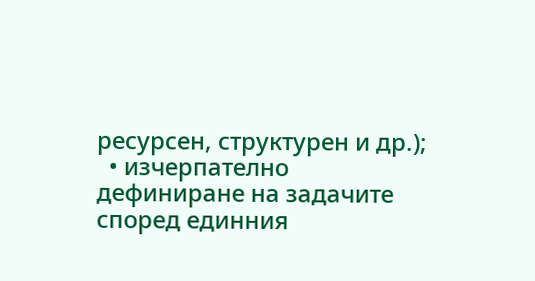ресурсен, структурен и др.);
  • изчерпателно дефиниране на задачите според единния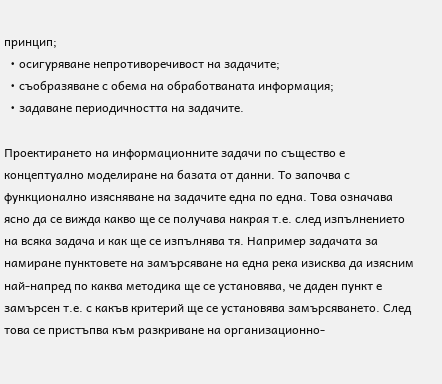принцип;
  • осигуряване непротиворечивост на задачите;
  • съобразяване с обема на обработваната информация;
  • задаване периодичността на задачите.

Проектирането на информационните задачи по същество е концептуално моделиране на базата от данни. То започва с функционално изясняване на задачите една по една. Това означава ясно да се вижда какво ще се получава накрая т.е. след изпълнението на всяка задача и как ще се изпълнява тя. Например задачата за намиране пунктовете на замърсяване на една река изисква да изясним най-напред по каква методика ще се установява, че даден пункт е замърсен т.е. с какъв критерий ще се установява замърсяването. След това се пристъпва към разкриване на организационно-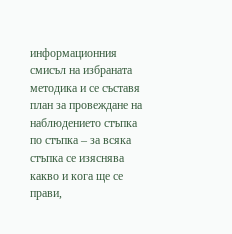информационния смисъл на избраната методика и се съставя план за провеждане на наблюдението стъпка по стъпка – за всяка стъпка се изяснява какво и кога ще се прави,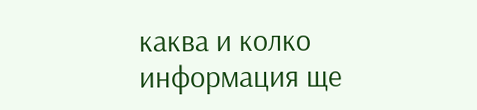каква и колко информация ще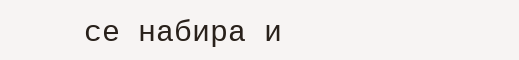се набира и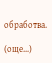обработва.

(още…)